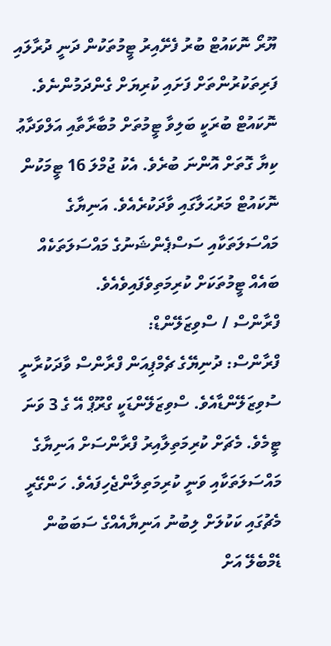ޔޫރޯ ނޮކައުޓް ބުރު ފެށޭއިރު ޓީމުތަކުން ދަނީ ދުރާލައި ފަރިތަކުރުންތަށް ފަށައި ކުރިޔަށް ގެންދަމުންނެވެ. ނޮކައުޓް ބުރަކީ ބަލިވާ ޓީމުތަށް މުބާރާތާއި އަލްވަދާޢު ކިޔާ ގޮތަށް އޮންނަ ބުރެވެ. އެކު ޖުމްލަ 16 ޓީމަކުން ނޮކައުޓް މަރުޙަލާގައި ވާދަކުރެއެވެ. އަނިޔާގެ މައްސަލަތަކާއި ސަސްޕެންޝަނުގެ މައްސަލަތަކެއް ބައެއް ޓީމުތަކަށް ކުރިމަތިވެފައިވެއެވެ.
ފްރާންސް / ސްވިޒަލޭންޑް:
ފްރާންސް: ދުނިޔޭގެ ޗެމްޕިއަން ފްރާންސް ވާދަކުރާނީ ސުވިޒަލޭންޑާއެވެ. ސްވިޒަލޭންޑަކީ ގްރޫޕް އޭ ގެ 3 ވަނަ ޓީމެވެ. މެޗަށް ކުރިމަތިލާއިރު ފްރާންސަށް އަނިޔާގެ މައްސަލަތަކާއި ވަނީ ކުރިމަތިލާންޖެހިފައެވެ. ހަންގޭރީ މެޗުގައި ކަކުލަށް ލިބުނު އަނިޔާއެއްގެ ސަބަބުން ޑެމްބެލޭ އަށް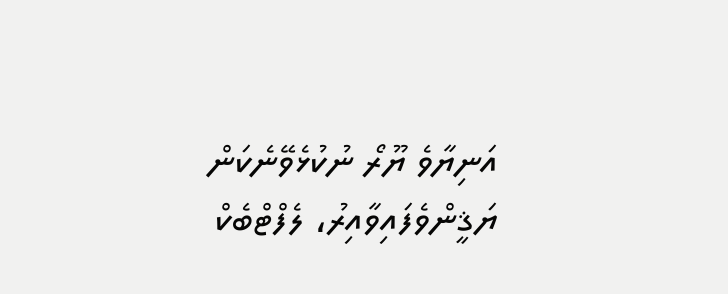އަނިޔާވެ ޔޫރޯ ނުކުޅެވޭނެކަން ޔަޤީންވެފައިވާއިރު، ލެފްޓްބެކް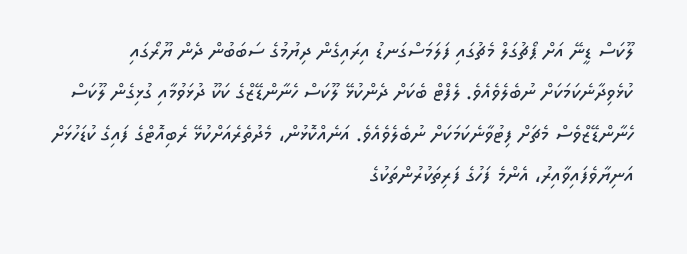ލޫކަސް ޑީނޭ އަށް ޕޯޗުގަލް މެޗުގައި ފަލަމަސްގަނޑު އިރައިގެން ދިޔުމުގެ ސަބަބުން ދެން ޔޫރޯގައި ކުޅެވިދާނެކަމަކަށް ނުބެލެވެއެވެ. ލެފްޓް ބެކަށް ދެންކުޅޭ ލޫކަސް ހެނާންޑޭޒްގެ ކަކޫ ދުޅަވުމާއި ގުޅިގެން ލޫކަސް ހެނާންޑޭޒްވެސް މެޗަށް ފިޓުވާނެކަމަކަށް ނުބެލެވެއެވެ. އަނެއްކޮޅުން، މެދުތެރެއަށްކުޅޭ ރެބިއޮޓްގެ ފައިގެ ކުޑަހުޅަށް އަނިޔާވެފައިވާއިރު، އެންމެ ފަހުގެ ފަރިތަކުރުންތަކުގެ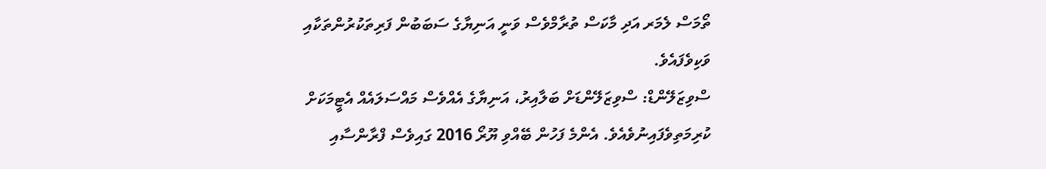ތޯމަސް ލެމަރ އަދި މާކަސް ތުރާމްވެސް ވަނީ އަނިޔާގެ ސަބަބުން ފަރިތަކުރުންތަކާއި ވަކިވެފައެވެ.
ސްވިޒަލޭންޑް: ސްވިޒަލޭންޑަށް ބަލާއިރު، އަނިޔާގެ އެއްވެސް މައްސަލައެއް އެޓީމަކަށް ކުރިމަތިވެފައިނުވެއެވެ. އެންމެ ފަހުން ބޭއްވި ޔޫރޯ 2016 ގައިވެސް ފްރާންސާއި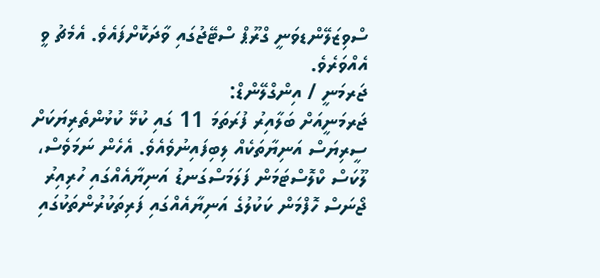ސްވިޒަލޭންޑވަނީ ގްރޫޕް ސްޓޭޖުގައި ވާދަކޮށްފައެވެ. އެމެޗު ވީ އެއްވަރެވެ.
ޖަރމަނީ / އިންގްލޭންޑް:
ޖަރމަނީއަށް ބަލާއިރު ފުރަތަމަ 11 ގައި ކުޅޭ ކުޅުންތެރިޔަކަށް ސީރިޔަސް އަނިޔާތަކެއް ލިބިފައިނުވެއެވެ. އެހެން ނަމަވެސް، ލޫކަސް ކްލޮސްޓަމަން ފަލަމަސްގަނޑު އަނިޔާއެއްގައި ހުރިއިރު ޖޯނަސް ހޮފްމަން ކަކުލުގެ އަނިޔާއެއްގައި ފަރިތަކުރުންތަކުގައި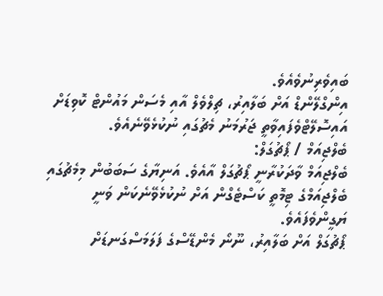ބައިވެރިނުވެއެވެ.
އިންގްލޭންޑް އަށް ބަލާއިރު، ޗިލްވެލް އާއި މެސަން މައުންޓް ކޮވިޑަށް އައިސޮލޭޓްވެފައިވާތީ ޖަރުމަނު މެޗުގައި ނުކުޅެވޭނެއެވެ.
ބެލްޖިއަމް / ޕޯޗުގަލް:
ބެލްޖިއަމް ވާދަކުރާނީ ޕޯޗުގަލް އާއެވެ. އަނިޔާގެ ސަބަބުން މިމެޗުގައި ބެލްޖިއަމްގެ ޓިމޮތީ ކަސްޓެގްން އަށް ނުކުޅެވޭނެކަން ވަނީ ޔަގީންވެފައެވެ.
ޕޯޗުގަލް އަށް ބަލާއިރު، ނޫނޯ މެންޑޭސްގެ ފަލަމަސްގަނޑަށް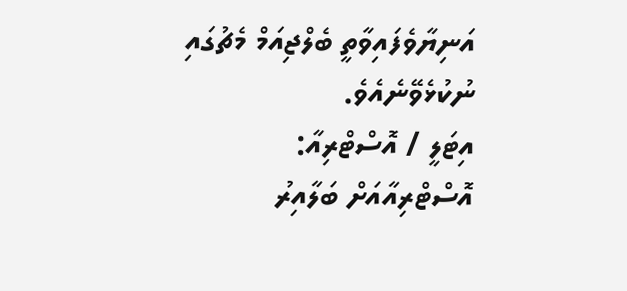އަނިޔާވެފައިވާތީ ބެލްޖިއަމް މެޗުގައި ނުކުޅެވޭނެއެވެ.
އިޓަލީ / އޮސްޓްރިއާ:
އޮސްޓްރިއާއަށް ބަލާއިރު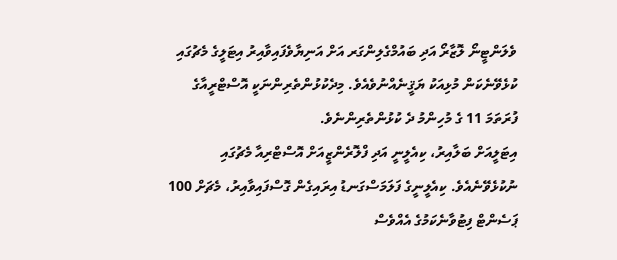ވެލަންޓީނޯ ލޮޒާރޯ އަދި ބައުމްގެލިންގަރ އަށް އަނިޔާވެފައިވާއިރު އިޓަލީގެ މެޗުގައި ކުޅެވޭނެކަން މުޅިއަކު ޔަޤީނެއްނުވެއެވެ. މިދެކުޅުންތެރިންނަކީ އޮސްޓްރީއާގެ ފުރަތަމަ 11 ގެ މުހިންމު ދެ ކުޅުންތެރިންނެވެ.
އިޓަލީއަށް ބަލާއިރު، ކިއެލީނީ އަދި ފްލޮރެންޒީއަށް އޮސްޓްރިއާ މެޗުގައި ނުކުޅެވޭނެއެވެ. ކިއެލީނީގެ ފަލަމަސްގަނޑު އިރައިގެން ގޮސްފައިވާއިރު، މެޗަށް 100 ޕަސެންޓް ފިޓުވާނެކަމުގެ އެއްވެސް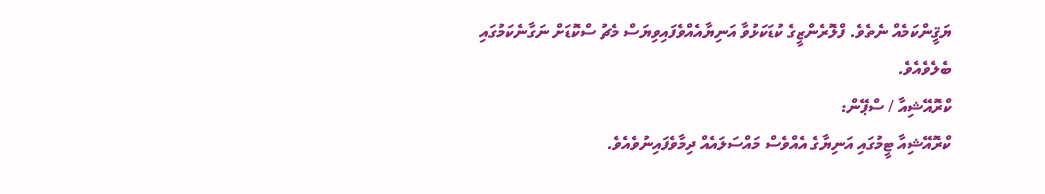ޔަޤީންކަމެއް ނެތެވެ. ފްލޮރެންޒީގެ ކުޑަކަޅުވާ އަނިޔާއެއްވެފައިވިޔަސް މެޗު ސްކޮޑަށް ނަގާނެކަމުގައި ބެލެވެއެވެ.
ކްރޮއޭޝިއާ / ސްޕޭން:
ކްރޮއޭޝިއާ ޓީމުގައި އަނިޔާގެ އެއްވެސް މައްސަލައެއް ދިމާވެފައިނުވެއެވެ.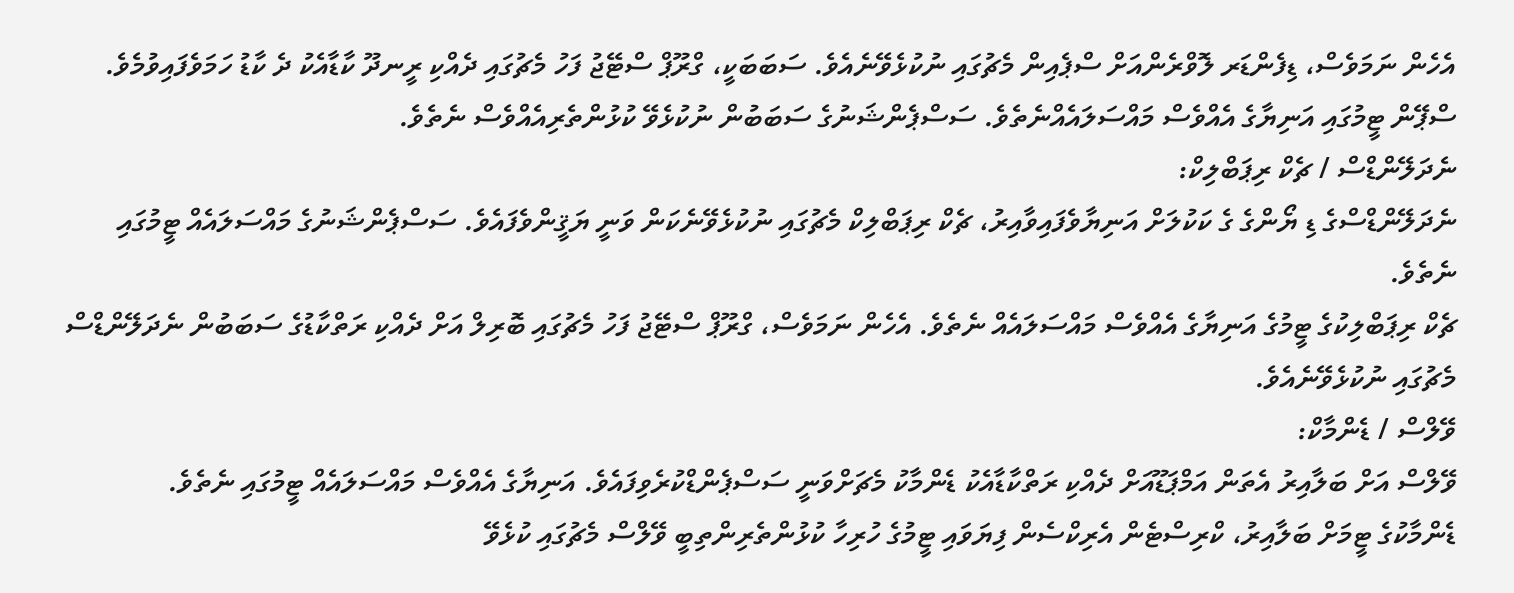އެހެން ނަމަވެސް، ޑިފެންޑަރ ލޮވްރެންއަށް ސްޕެއިން މެޗުގައި ނުކުޅެވޭނެއެވެ. ސަބަބަކީ، ގްރޫޕް ސްޓޭޖު ފަހު މެޗުގައި ދެއްކި ރީނދޫ ކާޑާއެކު ދެ ކާޑު ހަމަވެފައިވުމެވެ.
ސްޕޭން ޓީމުގައި އަނިޔާގެ އެއްވެސް މައްސަލައެއްނެތެވެ. ސަސްޕެންޝަނުގެ ސަބަބުން ނުކުޅެވޭ ކުޅުންތެރިއެއްވެސް ނެތެވެ.
ނެދަލޭންޑްސް / ޗެކް ރިޕަބްލިކް:
ނެދަލޭންޑްސްގެ ޑި ޔޯންގެ ގެ ކަކުލަށް އަނިޔާވެފައިވާއިރު، ޗެކް ރިޕަބްލިކް މެޗުގައި ނުކުޅެވޭނެކަން ވަނީ ޔަޤީންވެފައެވެ. ސަސްޕެންޝަނުގެ މައްސަލައެއް ޓީމުގައި ނެތެވެ.
ޗެކް ރިޕަބްލިކުގެ ޓީމުގެ އަނިޔާގެ އެއްވެސް މައްސަލައެއް ނެތެވެ. އެހެން ނަމަވެސް، ގްރޫޕް ސްޓޭޖު ފަހު މެޗުގައި ބޮރިލް އަށް ދެއްކި ރަތްކާޑުގެ ސަބަބުން ނެދަލޭންޑްސް މެޗުގައި ނުކުޅެވޭނެއެވެ.
ވޭލްސް / ޑެންމާކް:
ވޭލްސް އަށް ބަލާއިރު އެތަން އަމްޕަޑޫއަށް ދެއްކި ރަތްކާޑާއެކު ޑެންމާކު މެޗަށްވަނީ ސަސްޕެންޑްކުރެވިފައެވެ. އަނިޔާގެ އެއްވެސް މައްސަލައެއް ޓީމުގައި ނެތެވެ.
ޑެންމާކުގެ ޓީމަށް ބަލާއިރު، ކްރިސްޓެން އެރިކްސެން ފިޔަވައި ޓީމުގެ ހުރިހާ ކުޅުންތެރިންތިބީ ވޭލްސް މެޗުގައި ކުޅެވޭ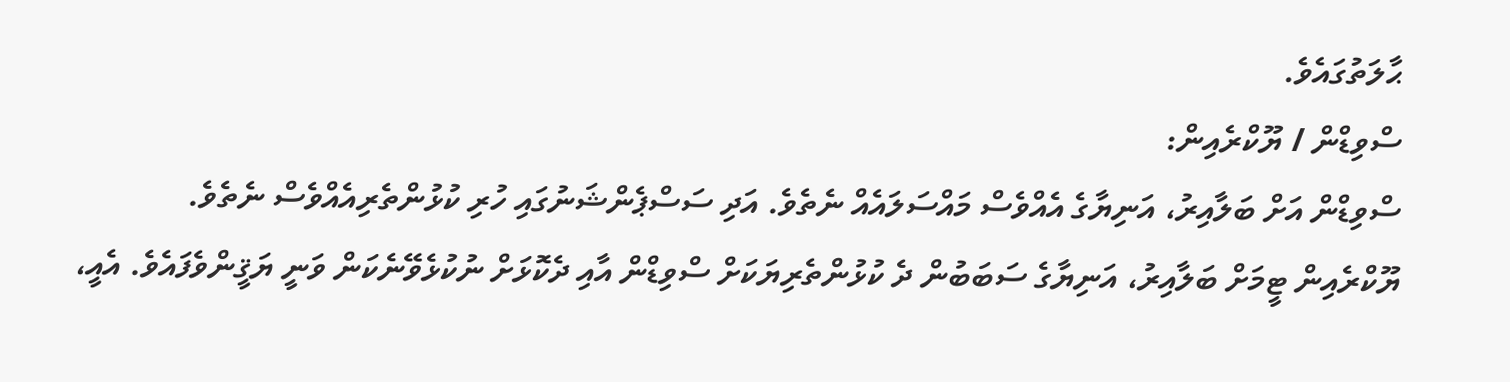ޙާލަތުގައެވެ.
ސްވިޑްން / ޔޫކްރެއިން:
ސްވިޑްން އަށް ބަލާއިރު، އަނިޔާގެ އެއްވެސް މައްސަލައެއް ނެތެވެ. އަދި ސަސްޕެންޝަނުގައި ހުރި ކުޅުންތެރިއެއްވެސް ނެތެވެ.
ޔޫކްރެއިން ޓީމަށް ބަލާއިރު، އަނިޔާގެ ސަބަބުން ދެ ކުޅުންތެރިޔަކަށް ސްވިޑްން އާއި ދެކޮޅަށް ނުކުޅެވޭނެކަން ވަނީ ޔަޤީންވެފައެވެ. އެއީ،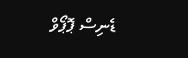ޑެނިސް ޕޮޕޯވް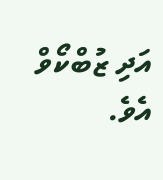އަދި ޒުބްކޯވް އެވެ.